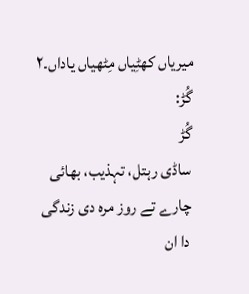میریاں کھٹِیاں مِٹھیاں یاداں۔٢
گُڑ:
گُڑ
ساڈی رہتل، تہذیب، بھائی چارے تے روز مرہ دی زندگی دا ان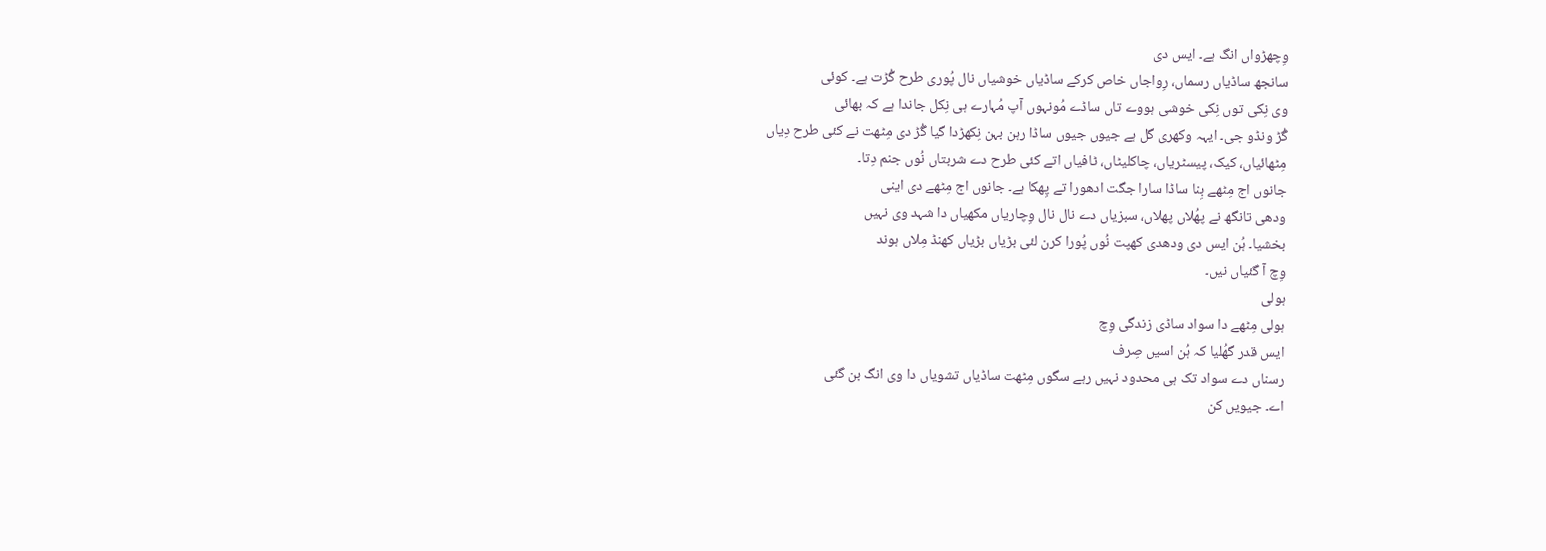وِچھڑواں انگ ہے۔ ایس دی
سانجھ ساڈیاں رسماں، رِواجاں خاص کرکے ساڈیاں خوشیاں نال پُوری طرح گُڑت ہے۔ کوئی
وی نِکی توں نِکی خوشی ہووے تاں ساڈے مُونہوں آپ مُہارے ہی نِکل جاندا ہے کہ بھائی
گُڑ ونڈو جی۔ ایہہ وکھری گل ہے جیوں جیوں ساڈا رہن بہن نِکھڑدا گیا گُڑ دی مِٹھت نے کئی طرح دِیاں
مِٹھائیاں، کیک، پیسٹریاں، چاکلیٹاں، ٹافیاں اتے کئی طرح دے شربتاں نُوں جنم دِتا۔
جانوں اج مِٹھے بِنا ساڈا سارا جگت ادھورا تے پِھکا ہے۔ جانوں اج مِٹھے دی اینی
ودھی تانگھ نے پھُلاں پھلاں، سبزیاں دے نال نال وِچاریاں مکھیاں دا شہد وی نہیں
بخشیا۔ ہُن ایس دی ودھدی کھپت نُوں پُورا کرن لئی بڑیاں بڑیاں کھنڈ مِلاں ہوند
وِچ آ گئیاں نیں۔
ہولی
ہولی مِٹھے دا سواد ساڈی زندگی وِچ
ایس قدر گھُلیا کہ ہُن اسیں صِرف
رسناں دے سواد تک ہی محدود نہیں رہے سگوں مِٹھت ساڈیاں تشویاں دا وی انگ بن گئی
اے۔ جیویں کن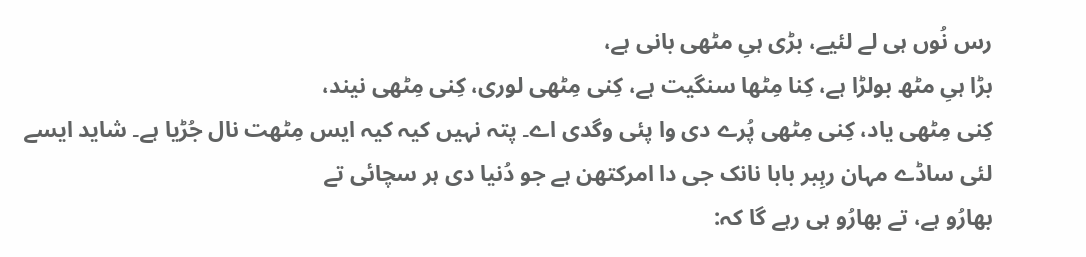رس نُوں ہی لے لئیے، بڑی ہیِ مٹھی بانی ہے،
بڑا ہیِ مٹھ بولڑا ہے، کِنا مِٹھا سنگیت ہے، کِنی مِٹھی لوری، کِنی مِٹھی نیند،
کِنی مِٹھی یاد، کِنی مِٹھی پُرے دی وا پئی وگدی اے۔ پتہ نہیں کیہ کیہ ایس مِٹھت نال جُڑیا ہے۔ شاید ایسے
لئی ساڈے مہان رہِبر بابا نانک جی دا امرکتھن ہے جو دُنیا دی ہر سچائی تے
بھارُو ہے، تے بھارُو ہی رہے گا کہ: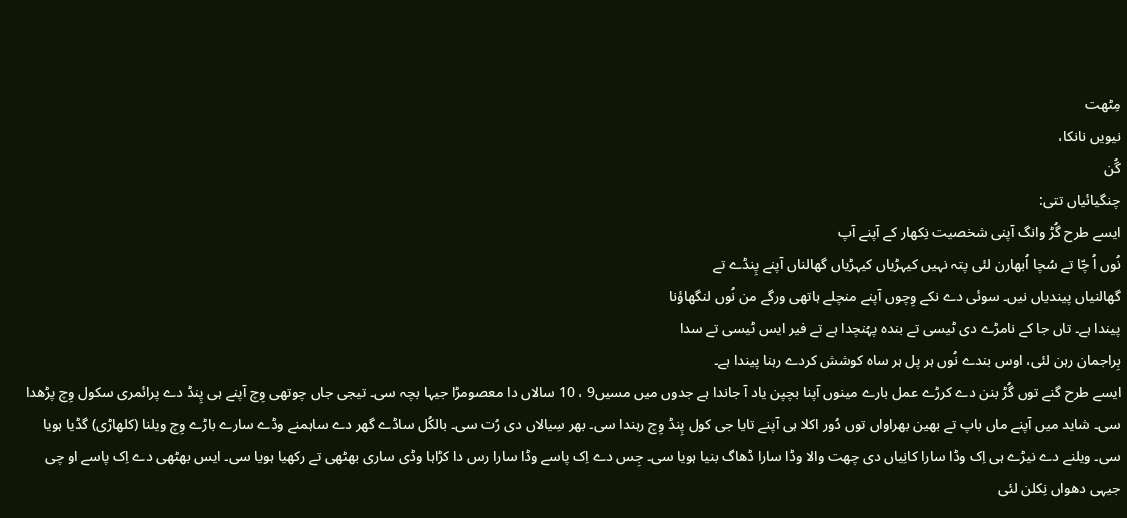مِٹھت
نیویں نانکا،
گُن
چنگیائیاں تتی:
ایسے طرح گُڑ وانگ آپنی شخصیت نِکھار کے آپنے آپ
نُوں اُ چّا تے سُچا اُبھارن لئی پتہ نہیں کیہڑیاں کیہڑیاں گھالناں آپنے پِنڈے تے
گھالنیاں پیندیاں نیں۔ سوئی دے نکے وِچوں آپنے منچلے ہاتھی ورگے من نُوں لنگھاؤنا
پیندا ہے۔ تاں جا کے نامڑے دی ٹیسی تے بندہ پہُنچدا ہے تے فیر ایس ٹیسی تے سدا
بِراجمان رہن لئی، اوس بندے نُوں ہر پل ہر ساہ کوشش کردے رہنا پیندا ہے۔
ایسے طرح گنے توں گُڑ بنن دے کرڑے عمل بارے مینوں آپنا بچپن یاد آ جاندا ہے جدوں میں مسیں9 ، 10 سالاں دا معصومڑا جیہا بچہ سی۔ تیجی جاں چوتھی وِچ آپنے ہی پِنڈ دے پرائمری سکول وِچ پڑھدا سی۔ شاید میں آپنے ماں باپ تے بھین بھراواں توں دُور اکلا ہی آپنے تایا جی کول پِنڈ وِچ رہندا سی۔ بھر سِیالاں دی رُت سی۔ بالکُل ساڈے گھر دے ساہمنے وڈے سارے باڑے وِچ ویلنا (کلھاڑی) گڈیا ہویا سی۔ ویلنے دے نیڑے ہی اِک وڈا سارا کانِیاں دی چھت والا وڈا سارا ڈھاگ بنیا ہویا سی۔ جِس دے اِک پاسے وڈا سارا رس دا کڑاہا وڈی ساری بھٹھی تے رکھیا ہویا سی۔ ایس بھٹھی دے اِک پاسے او چی جیہی دھواں نِکلن لئی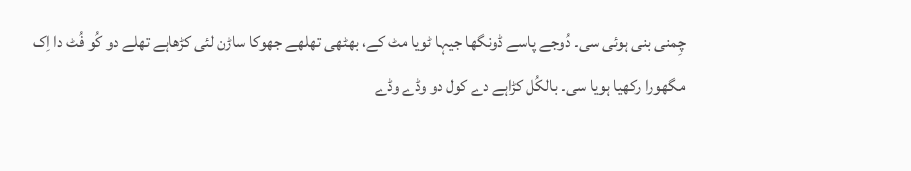چِمنی بنی ہوئی سی۔ دُوجے پاسے ڈونگھا جیہا ٹویا مٹ کے، بھٹھی تھلھے جھوکا ساڑن لئی کڑھاہے تھلے دو کُو فُٹ دا اِک مگھورا رکھیا ہویا سی۔ بالکُل کڑاہے دے کول دو وڈے وڈے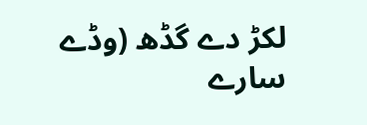لکڑ دے گڈھ (وڈے سارے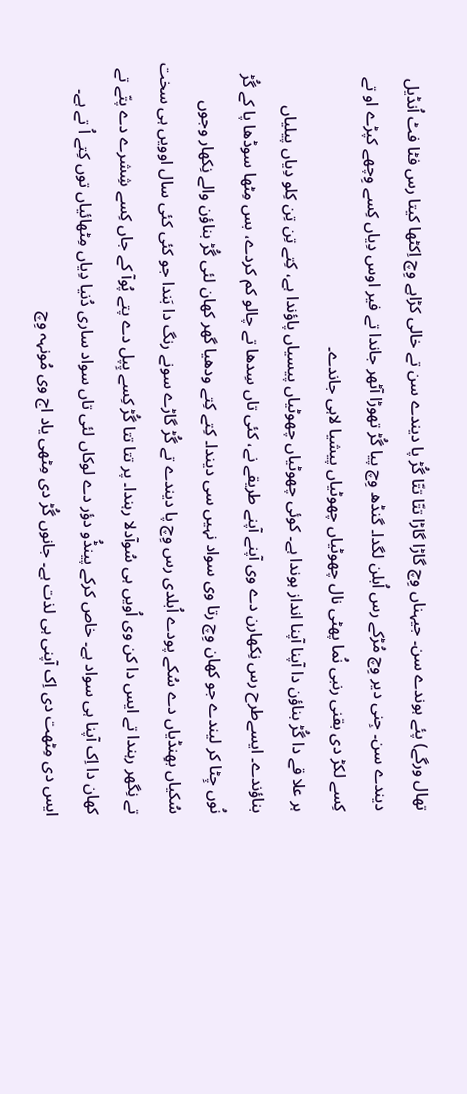تھال ورگے) پئے ہوندے سن۔ جیہناں وِچ گاڑا گاڑا تتّا تتّا گُڑ پا دیندے سن تے خالی کڑاہے وِچ اِکٹھا کیتا رس فٹا فٹ اُنڈیل دیندے سن۔ جِنی دیر وِچ مُڑکے رس اُبلن لگدا۔ گنڈھ وِچ پیا گُڑ تھوڑا آٹھر جاندا تے فیر اوس دِیاں کِسے وِچھے کپڑے او تے کِسے لکڑ دی بقنی رنبی نُما پھٹی نال چھوٹیاں چھوٹیاں پیشیا لاہی جاندے۔
ہر علا قے دا گُڑ بناؤن دا آپنا آپنا انداز ہوندا ہے۔ کوئی چھوٹیاں چھوٹیاں پیسیاں پاؤندا ہے، کِتے تِن تِن کِلو دِیاں پیلیاں بناؤندے۔ ایسےطرح رس نِکھارن دے وی آپنے آپنے طریقے نے، کئی تاں سِدھا تے چالو کم کردے، بس مِٹھا سوڈھا پا کے گُڑ نُوں چِٹا کر لیندے جو کھان وِچ رتا وی سواد نہیں سی دیندا۔ کِتے کِتے ودھیا گھر کھان لئی گُڑ بناؤن والے نِکھار وجوں سُکیاں بھِنڈیاں دے سُکے پودے اُبلدی رس وِچ پا دیندے تے گُڑ گاڑے سونے رنگ دا بَندا جو کئی کئی سال اوویں ہی سخت تے نِگھر رہندا تے ایس دا کن وی اُویں ہی سُوآدلا رہندا۔ پر تتا تتا گُڑ کِسے پِپل دے پتے پُوآ کے جاں کِسے شِشرے دے پتّے تے کھان دا اِک آپنا ہی سواد ہے۔ خاص کرکے پینڈُو دؤر دے لوکاں لئی تاں سواد ساری دُنیا دِیاں مِٹھائیاں توں کِتے اُ تے ہے۔ ایس دی مِٹھت دی اِک آپنی ہی لذت ہے۔ جانوں گُڑ دی مِٹھی یاد اج وی مُونہہ وِچ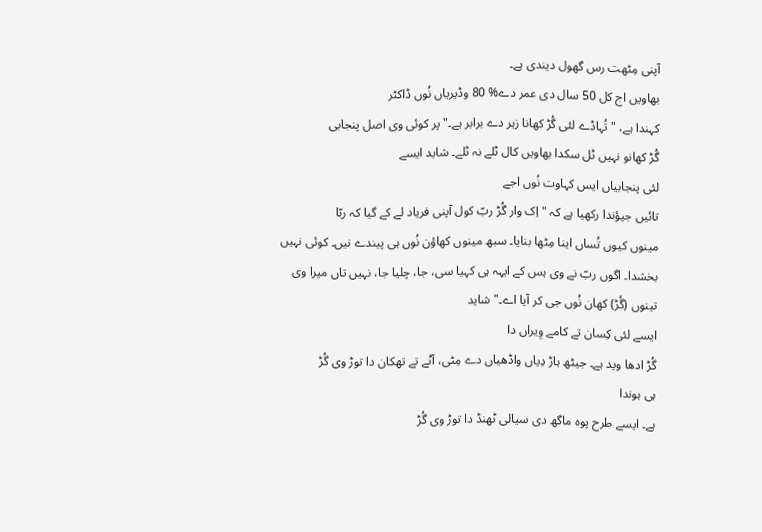آپنی مِٹھت رس گھول دیندی ہے۔
بھاویں اج کل 50 سال دی عمر دے% 80 وڈیریاں نُوں ڈاکٹر
کہندا ہے، "تُہاڈے لئی گُڑ کھانا زہر دے برابر ہے۔" پر کوئی وی اصل پنجابی
گُڑ کھانو نہیں ٹل سکدا بھاویں کال ٹلے نہ ٹلے۔ شاید ایسے
لئی پنجابیاں ایس کہاوت نُوں اجے
تائیں جیؤندا رکھیا ہے کہ "اِک وار گُڑ ربّ کول آپنی فریاد لے کے گیا کہ ربّا
مینوں کیوں تُساں اینا مِٹھا بنایا۔ سبھ مینوں کھاؤن نُوں ہی پیندے نیں۔ کوئی نہیں
بخشدا۔ اگوں ربّ نے وی ہس کے ایہہ ہی کہیا سی، جا، چلیا جا، نہیں تاں میرا وی
تینوں (گُڑ) کھان نُوں جی کر آیا اے۔" شاید
ایسے لئی کِسان تے کامے وِیراں دا
گُڑ ادھا وید ہے۔ جیٹھ ہاڑ دِیاں واڈھیاں دے مِٹی، آٹے تے تھکان دا توڑ وی گُڑ
ہی ہوندا
ہے۔ ایسے طرح پوہ ماگھ دی سیالی ٹھنڈ دا توڑ وی گُڑ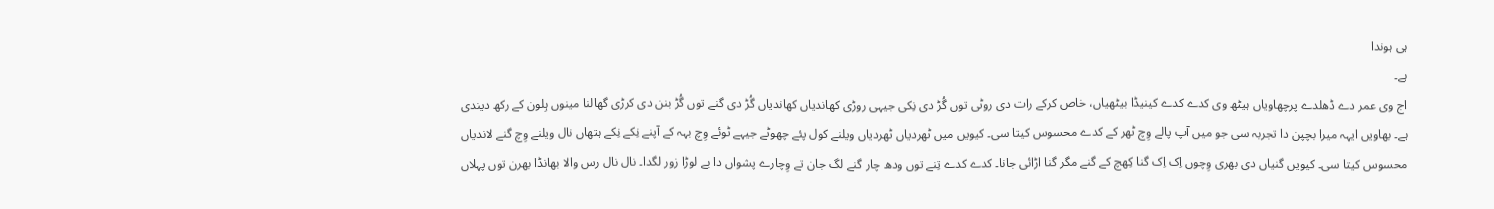ہی ہوندا
ہے۔
اج وی عمر دے ڈھلدے پرچھاویاں ہیٹھ وی کدے کدے کینیڈا بیٹھیاں، خاص کرکے رات دی روٹی توں گُڑ دی نِکی جیہی روڑی کھاندیاں کھاندیاں گُڑ دی گنے توں گُڑ بنن دی کرڑی گھالنا مینوں ہِلون کے رکھ دیندی ہے۔ بھاویں ایہہ میرا بچپن دا تجربہ سی جو میں آپ پالے وِچ ٹھر کے کدے محسوس کیتا سی۔ کیویں میں ٹھردیاں ٹھردیاں ویلنے کول پئے چھوٹے جیہے ٹوئے وِچ بہہ کے آپنے نِکے نِکے ہتھاں نال ویلنے وِچ گنے لاندیاں محسوس کیتا سی۔ کیویں گنیاں دی بھری وِچوں اِک اِک گنا کِھچ کے گنے مگر گنا اڑائی جانا۔ کدے کدے تِنے توں ودھ چار گنے لگ جان تے وِچارے پشواں دا بے لوڑا زور لگدا۔ نال نال رس والا بھانڈا بھرن توں پہلاں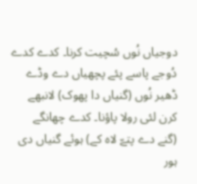دوجیاں نُوں سُچیت کرنا۔ کدے کدے دُوجے پاسے پئے پچھیاں دے وڈے ڈھیر نُوں (گنیاں دا پھوک) لانبھے کرن لئی رولا پاؤنا۔ کدے چھانگے (گنے دے پتےّ لاہ کے) ہوئے گنیاں دی ہور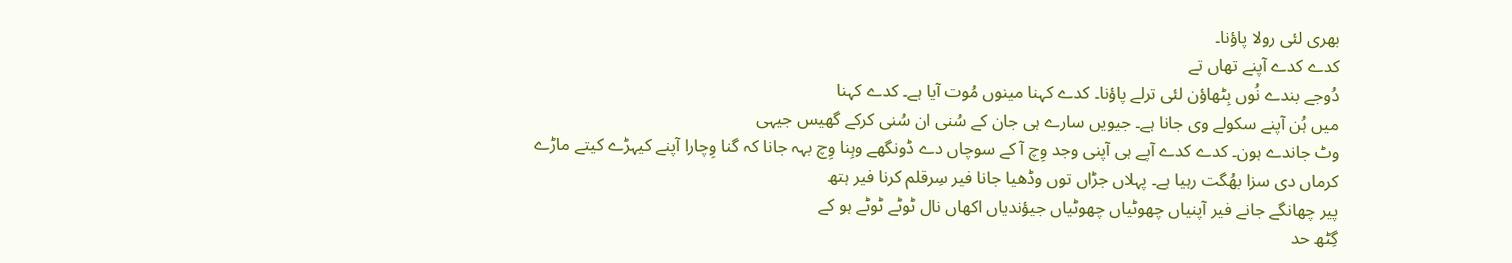بھری لئی رولا پاؤنا۔
کدے کدے آپنے تھاں تے
دُوجے بندے نُوں بِٹھاؤن لئی ترلے پاؤنا۔ کدے کہنا مینوں مُوت آیا ہے۔ کدے کہنا
میں ہُن آپنے سکولے وی جانا ہے۔ جیویں سارے ہی جان کے سُنی ان سُنی کرکے گھیس جیہی
وٹ جاندے ہون۔ کدے کدے آپے ہی آپنی وجد وِچ آ کے سوچاں دے ڈونگھے وہِنا وِچ بہہ جانا کہ گنا وِچارا آپنے کیہڑے کیتے ماڑے
کرماں دی سزا بھُگت رہیا ہے۔ پہلاں جڑاں توں وڈھیا جانا فیر سِرقلم کرنا فیر ہتھ
پیر چھانگے جانے فیر آپنیاں چھوٹیاں چھوٹیاں جیؤندیاں اکھاں نال ٹوٹے ٹوٹے ہو کے
گِٹھ حد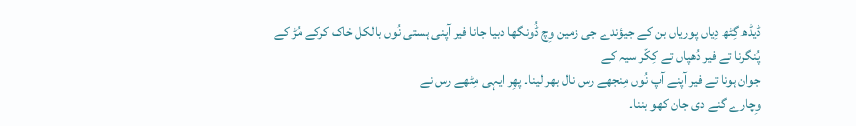ڈیڈھ گِٹھ دِیاں پوریاں بن کے جیؤندے جی زمین وِچ ڈُونگھا دبیا جانا فیر آپنی ہستی نُوں بالکل خاک کرکے مُڑ کے
پُنگرنا تے فیر دُھپاں تے کِکّر سیہ کے
جوان ہونا تے فیر آپنے آپ نُوں مِنجھے رس نال بھر لینا۔ پھِر ایہی مِٹھے رس نے
وِچارے گنے دی جان کھو بننا۔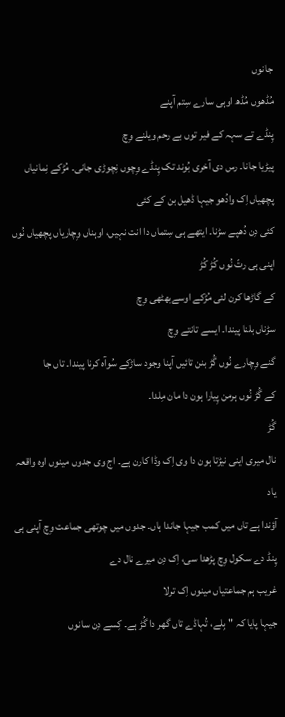جانوں
مُڈھوں مُڈھ اوہی سارے سِتم آپنے
پِنڈے تے سہہ کے فیر توں بے رحم ویلنے وِچ
پیڑیا جانا۔ رس دی آخری بُوند تک پِنڈے وِچوں نِچوڑی جانی۔ مُڑکے نِمانیاں
پچھیاں اِک وادُھو جیہا ڈھیل بن کے کئی
کئی دِن دُھپے سڑنا۔ ایتھے ہی سِتماں دا انت نہیں، اوہناں وِچاریاں پچھیاں نُوں اپنی ہی رتّ نُوں کُڑ کُڑ
کے گاڑھا کرن لئی مُڑکے اوسےبھٹھی وِچ
سڑناں بلنا پیندا۔ ایسے تانتے وِچ
گنے وِچارے نُوں گُڑ بنن تائیں آپنا وجود ساڑکے سُوآہ کرنا پیندا۔ تاں جا
کے گُڑ نُوں ہرمن پِیارا ہون دا مان مِلدا۔
گُڑ
نال میری اینی نیڑتا ہون دا وی اِک وڈا کارن ہے۔ اج وی جدوں مینوں اوہ واقعہ یاد
آؤندا ہے تاں میں کمب جیہا جاندا ہاں۔ جدوں میں چوتھی جماعت وِچ آپنی ہی پِنڈ دے سکول وِچ پڑھدا سی، اِک دِن میرے نال دے
غریب ہم جماعتیاں مینوں اِک ترلا
جیہا پایا کہ "بِلے، تُہاڈے تاں گھر دا گُڑ ہے۔ کِسے دِن سانوں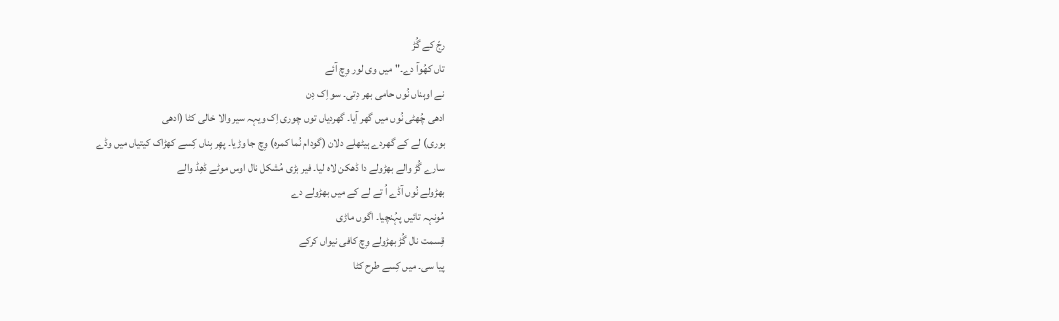رجّ کے گُڑ
تاں کھُوآ دے۔" میں وی لور وِچ آئے
نے اوہناں نُوں حامی بھر دِتی۔ سو اِک دِن
ادھی چُھٹی نُوں میں گھر آیا۔ گھردیاں توں چوری اِک ویہہ سیر والا خالی کٹا (ادھی
بوری) لے کے گھردے ہیٹھلے دلان (گودام نُما کمرہ) وِچ جا وڑیا۔ پھِر بِناں کِسے کھڑاک کیتیاں میں وڈے
سارے گُڑ والے بھڑولے دا ڈھکن لاہ لیا۔ فیر بڑی مُشکل نال اوس موٹے ڈھِڈ والے
بھڑولے نُوں آڈے اُ تے لے کے میں بھڑولے دے
مُونہہ تائیں پہُنچیا۔ اگوں ماڑی
قِسمت نال گُڑ بھڑولے وِچ کافی نیواں کرکے
پیا سی۔ میں کِسے طرح کٹا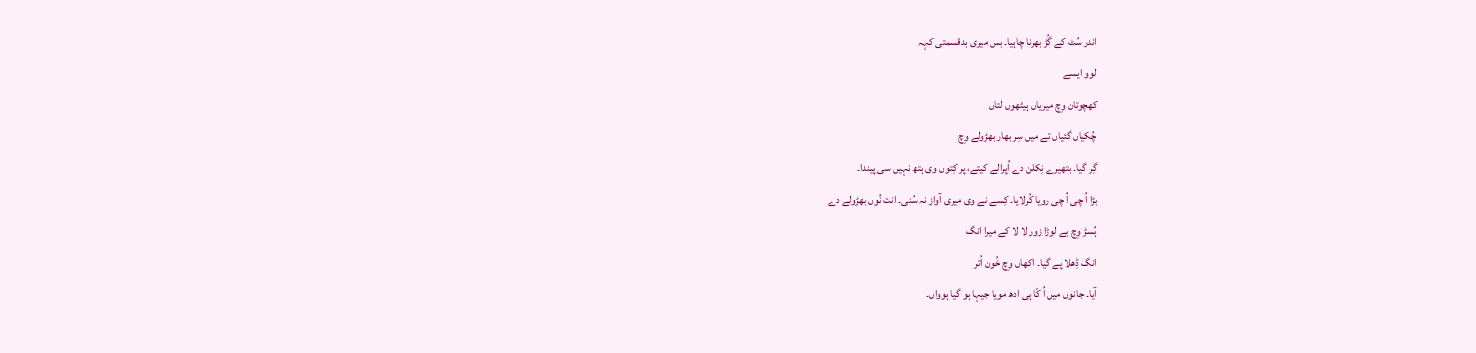اندر سُٹ کے گُڑ بھرنا چاہیا۔ بس میری بدقسمتی کہہ
لوو ایسے
کھچوتان وِچ میریاں ہیٹھوں لتاں
چُکیاں گئیاں تے میں سِر بھار بھڑولے وِچ
گِر گیا۔ بتھیرے نِکلن دے اُپرالے کیتے، پر کِتوں وی ہتھ نہیں سی پیندا۔
بڑا اُ چی اُ چی رویا کُرلایا۔ کِسے نے وی میری آواز نہ سُنی۔ انت نُوں بھڑولے دے
ہُسڑ وِچ بے لوڑا زور لا لا کے میرا انگ
انگ ڈِھلا پے گیا۔ اکھاں وِچ خُون اُتر
آیا۔ جانوں میں اُ کّا ہی ادھ مویا جیہا ہو گیا ہوواں۔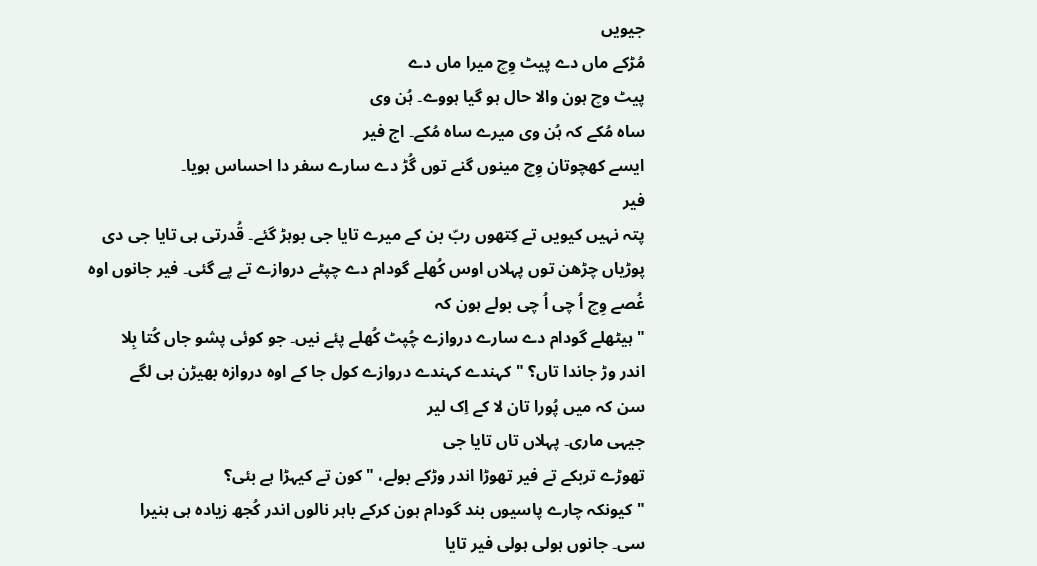جیویں
مُڑکے ماں دے پیٹ وِچ میرا ماں دے
پیٹ وچ ہون والا حال ہو گیا ہووے۔ ہُن وی
ساہ مُکے کہ ہُن وی میرے ساہ مُکے۔ اج فیر
ایسے کھچوتان وِچ مینوں گنے توں گُڑ دے سارے سفر دا احساس ہویا۔
فیر
پتہ نہیں کیویں تے کِتھوں ربّ بن کے میرے تایا جی بوہڑ گئے۔ قُدرتی ہی تایا جی دی
پوڑیاں چڑھن توں پہلاں اوس کُھلے گودام دے چپٹے دروازے تے پے گئی۔ فیر جانوں اوہ
غُصے وِچ اُ چی اُ چی بولے ہون کہ
"ہیٹھلے گودام دے سارے دروازے چُپٹ کُھلے پئے نیں۔ جو کوئی پشو جاں کُتا بِلا
اندر وڑ جاندا تاں؟ "کہندے کہندے دروازے کول جا کے اوہ دروازہ بھیڑن ہی لگے
سن کہ میں پُورا تان لا کے اِک لیر
جیہی ماری۔ پہلاں تاں تایا جی
تھوڑے تربکے تے فیر تھوڑا اندر وڑکے بولے، "کون تے کیہڑا ہے بئی؟
"کیونکہ چارے پاسیوں بند گودام ہون کرکے باہر نالوں اندر کُجھ زیادہ ہی ہنیرا
سی۔ جانوں ہولی ہولی فیر تایا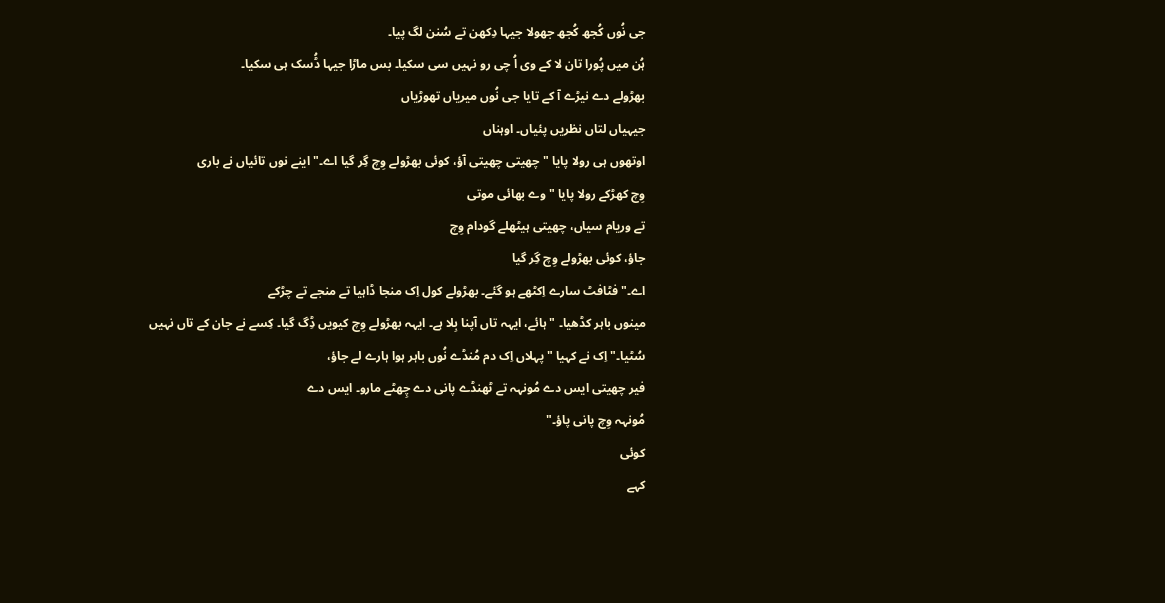جی نُوں کُجھ کُجھ جھولا جیہا دِکھن تے سُنن لگ پیا۔
ہُن میں پُورا تان لا کے وی اُ چی رو نہیں سی سکیا۔ بس ماڑا جیہا ڈُسک ہی سکیا۔
بھڑولے دے نیڑے آ کے تایا جی نُوں میریاں تھوڑیاں
جیہیاں لتاں نظریں پئیاں۔ اوہناں
اوتھوں ہی رولا پایا " چھیتی چھیتی آؤ، کوئی بھڑولے وِچ گِر گیا اے۔" اینے نوں تائیاں نے باری
وِچ کھڑکے رولا پایا "وے بھائی موتی
تے وریام سیاں، چھیتی ہیٹھلے گودام وِچ
جاؤ، کوئی بھڑولے وِچ گِر گیا
اے۔" فٹافٹ سارے اِکٹھے ہو گئے۔ بھڑولے کول اِک منجا ڈاہیا تے منجے تے چڑکے
مینوں باہر کڈھیا۔ "ہائے، ایہہ تاں آپنا بِلا ہے۔ ایہہ بھڑولے وِچ کیویں ڈِگ گیا۔ کِسے نے جان کے تاں نہیں
سُٹیا۔" اِک نے کہیا "پہلاں اِک دم مُنڈے نُوں باہر ہوا ہارے لے جاؤ،
فیر چھیتی ایس دے مُونہہ تے ٹھنڈے پانی دے چِھٹے مارو۔ ایس دے
مُونہہ وِچ پانی پاؤ۔"
کوئی
کہے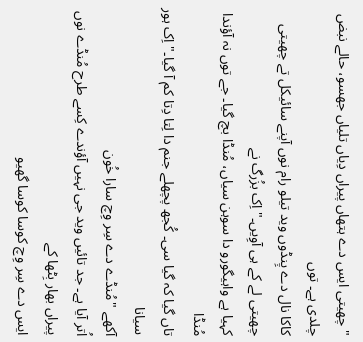"چھیتی ایس دے ہتھاں پیراں دِیاں تلیاں جھسو، حالے نبض چلدی ہے۔ توں
کاکا نال دے پِنڈوں وید تیلو رام نوں آپنے سائیکل تے چھیتی
چھیتی لے کے ہی آوِیں۔" اِک بزُرگ نے
کہیا ہے واہیگورو دا سوہن سیاں، مُنڈا بچ گیا۔ جے توں نہ آؤندا مُنڈا
تاں گیا کہ گیا سی۔ کُجھ پچھلے جنم دا لِتا دِتا کم آ گیا۔" اِک ہور سیانا
آکھے "مُنڈے دے سِر وِچ سارا خُون
اُتر آیا ہے۔ جد تائیں وید جی نہیں آؤندے کِسے طرح مُنڈے نوں پیراں بھار بِٹھا کے
ایس دے سِر وِچ کوسا کوسا گھیو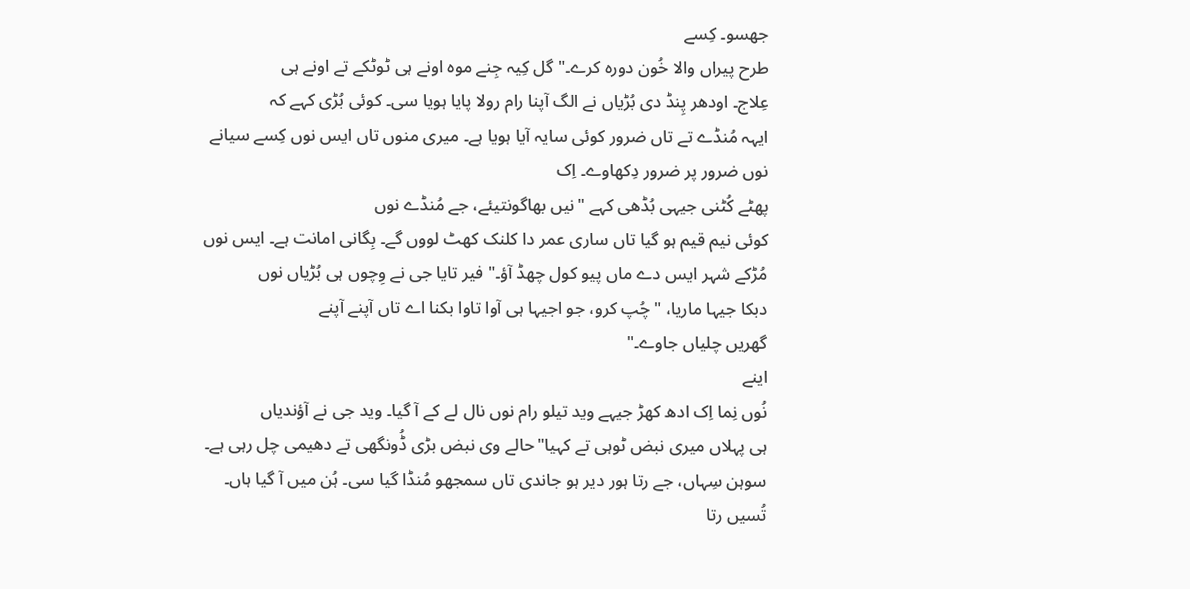جھسو۔ کِسے
طرح پیراں والا خُون دورہ کرے۔" گل کِیہ جِنے موہ اونے ہی ٹوٹکے تے اونے ہی
عِلاج۔ اودھر پِنڈ دی بُڑیاں نے الگ آپنا رام رولا پایا ہویا سی۔ کوئی بُڑی کہے کہ
ایہہ مُنڈے تے تاں ضرور کوئی سایہ آیا ہویا ہے۔ میری منوں تاں ایس نوں کِسے سیانے نوں ضرور پر ضرور دِکھاوے۔ اِک
پھٹے کُٹنی جیہی بُڈھی کہے "نیں بھاگونتیئے، جے مُنڈے نوں
کوئی نیم قیم ہو گیا تاں ساری عمر دا کلنک کھٹ لووں گے۔ بِگانی امانت ہے۔ ایس نوں
مُڑکے شہر ایس دے ماں پیو کول چھڈ آؤ۔" فیر تایا جی نے وِچوں ہی بُڑیاں نوں
دبکا جیہا ماریا، "چُپ کرو، جو اجیہا ہی آوا تاوا بکنا اے تاں آپنے آپنے
گھریں چلیاں جاوے۔"
اینے
نُوں نِما اِک ادھ کھڑ جیہے وید تیلو رام نوں نال لے کے آ گیا۔ وید جی نے آؤندیاں
ہی پہلاں میری نبض ٹوہی تے کہیا"حالے وی نبض بڑی ڈُونگھی تے دھیمی چل رہی ہے۔
سوہن سِہاں، جے رتا ہور دیر ہو جاندی تاں سمجھو مُنڈا گیا سی۔ ہُن میں آ گیا ہاں۔
تُسیں رتا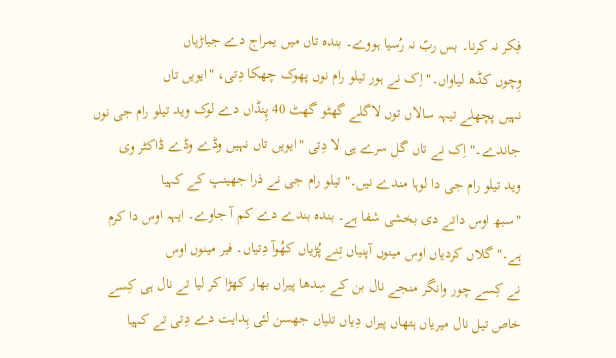فِکر نہ کرنا۔ بس ربّ نہ رُسیا ہووے۔ بندہ تاں میں یمراج دے جباڑیاں
وِچوں کڈھ لیاواں۔" اِک نے ہور تیلو رام نوں پھوک چھکا دِتی، "ایویں تاں
نہیں پچھلے تیہہ سالاں توں لاگلے گھٹو گھٹ 40 پِنڈاں دے لوک وید تیلو رام جی نوں
جاندے۔" اِک نے تاں گل سرے ہی لا دِتی "ایویں تاں نہیں وڈے وڈے ڈاکٹر وی
وید تیلو رام جی دا لوہا مندے نیں۔" تیلو رام جی نے ذرا جھینپ کے کہیا
"سبھ اوس داتے دی بخشی شفا ہے۔ بندہ بندے دے کم آ جاوے۔ ایہہ اوس دا کرم
ہے۔" گلاں کردیاں اوس مینوں آپنیاں تِنے پُڑیاں کھُوآ دِتیاں۔ فیر مینوں اوس
نے کِسے چور وانگر منجے نال بن کے سِدھا پیراں بھار کھڑا کر لیا تے نال ہی کِسے
خاص تیل نال میریاں ہتھاں پیراں دِیاں تلیاں جھسن لئی ہِدایت دے دِتی تے کہیا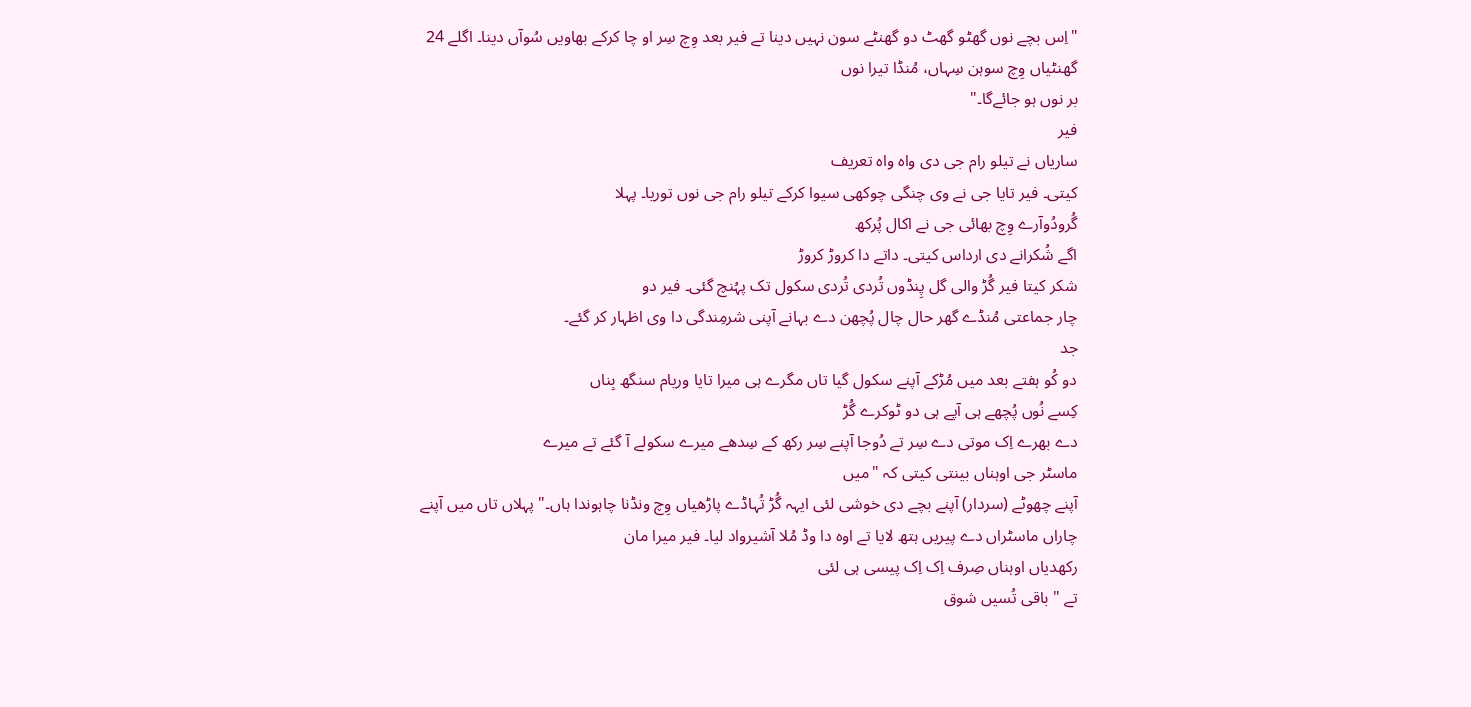"اِس بچے نوں گھٹو گھٹ دو گھنٹے سون نہیں دینا تے فیر بعد وِچ سِر او چا کرکے بھاویں سُوآں دینا۔ اگلے 24
گھنٹیاں وِچ سوہن سِہاں، مُنڈا تیرا نوں
بر نوں ہو جائےگا۔"
فیر
ساریاں نے تیلو رام جی دی واہ واہ تعریف
کیتی۔ فیر تایا جی نے وی چنگی چوکھی سیوا کرکے تیلو رام جی نوں توریا۔ پہلا
گُرودُوآرے وِچ بھائی جی نے اکال پُرکھ
اگے شُکرانے دی ارداس کیتی۔ داتے دا کروڑ کروڑ
شکر کیتا فیر گُڑ والی گل پِنڈوں تُردی تُردی سکول تک پہُنچ گئی۔ فیر دو
چار جماعتی مُنڈے گھر حال چال پُچھن دے بہانے آپنی شرمِندگی دا وی اظہار کر گئے۔
جد
دو کُو ہفتے بعد میں مُڑکے آپنے سکول گیا تاں مگرے ہی میرا تایا وریام سنگھ بِناں
کِسے نُوں پُچھے ہی آپے ہی دو ٹوکرے گُڑ
دے بھرے اِک موتی دے سِر تے دُوجا آپنے سِر رکھ کے سِدھے میرے سکولے آ گئے تے میرے
ماسٹر جی اوہناں بینتی کیتی کہ "میں
آپنے چھوٹے (سردار) آپنے بچے دی خوشی لئی ایہہ گُڑ تُہاڈے پاڑھیاں وِچ ونڈنا چاہوندا ہاں۔" پہلاں تاں میں آپنے
چاراں ماسٹراں دے پیریں ہتھ لایا تے اوہ دا وڈ مُلا آشیرواد لیا۔ فیر میرا مان
رکھدیاں اوہناں صِرف اِک اِک پیسی ہی لئی
تے "باقی تُسیں شوق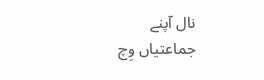نال آپنے
جماعتیاں وِچ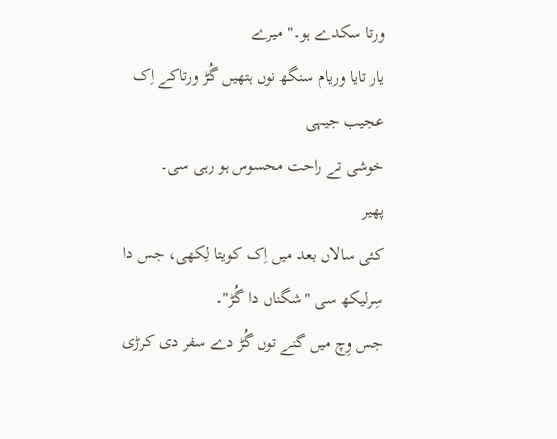ورتا سکدے ہو۔" میرے
یار تایا وریام سنگھ نوں ہتھیں گُڑ ورتاکے اِک عجیب جیہی
خوشی تے راحت محسوس ہو رہی سی۔
پھیر
کئی سالاں بعد میں اِک کویتا لِکھی، جس دا سِرلیکھ سی "شگناں دا گُڑ"۔
جس وِچ میں گنے توں گُڑ دے سفر دی کرڑی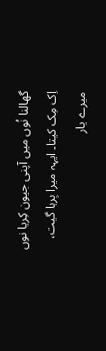گھالنا نُوں میں آپنی جیون کِریا نوں اِک مِک کیتا۔ ایہہ میرا بِرہا گیت، میرے یار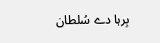بِرہا دے سُلطان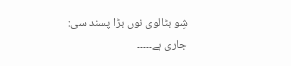شِو بٹالوی نوں بڑا پسند سی:
جاری ہے۔۔۔۔۔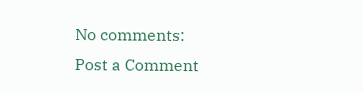No comments:
Post a Comment